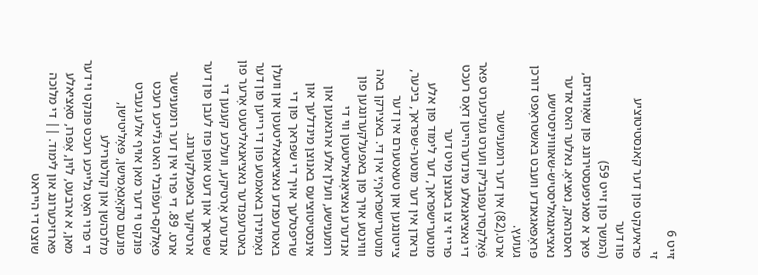זייט 6
זי
פראיעקט פון דער קאנסטיטוציע
פוו דער
(המשך פון זײט 59)
פאך א מאניפעסטירונג פון שאָװיניזם, ראסנהאק, נאציאָ. נאלער האס אדער נאציאנגאליסטיש-שאװויניסטישע פּראָפּאגאנדע וועבט באשטראָפט דורכן געועץ.
ארט.(82) אין דער רומענישער פֿאָלקסירעפּובליק ווערט געזיכערט פאר די נאציאנאלע מינדערהייטן דאָס רעכט פריי זי צו באנוצן מיט דער מוטערישפּראך, דער לימוד פון אלע נראדן אין דער מוטער-שפּראך, ביכער, צייטונגען און טעאטערם אין דער מוטערישפּראף;י אין די. באצירקן באה וווינטע אויך פון באפעלקערונגען פון אנדערע נאציאָנאליטעטן װי די רומענישע, וועלן אלע ארגאנען און אינסטיטוציעס באנוצן מינדלעך און שריפטלעך אויך די שפּראך פון די באטרעפנדע נאציאנאליטעטן און וועלן נאָמינירן באאמטע פון די רייען פון דער באטרעפנדער נאציאנאליטעט אָרער פון אנדערע אָרטיקע, וועלכע קענען די שפּראך און דעט אופן פוז לעבן פון דער ארטיקער באפעלקערונג.
ארט. 89. די פרוי אין דער רומענישער פאָלקס-רעפֿובלי האט גלֿייכע רעכט פּונקט וי דער מאן אויף אלע געביט פונעם טקאָנאָמישן, פּאָליטישן, מלוכהשן און קולטורילע
די פרוי האָט גלייכע רעכט פּונקט וי דער מאן, א ארבעט, לוין, אֶפּרו, סאָציאלע פארזיכערונג און לימוד. || די מלוכה שוצט די הייראט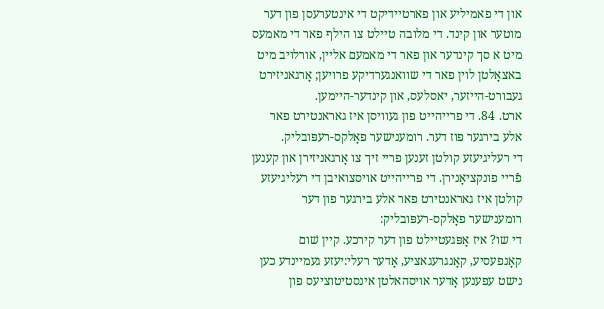און די פאמיליע און פארטיידיקט די אינטערעסן פון דער מוטער און קינד. די מלובה טיילט צו הילף פאר די מאמעס מיט א סך קינדער און פאר די מאמעם אליין, אורלויב מיט באצאָלטן לוין פאר די שוואנגערדיקע פרויען; אָרגאניזירט געבורט-הייזער, יאסלעס, און קינדער-היימען.
ארט. 84. די פרייהייט פון געוויסן איז גאראנטירט פאר אלע בירגער פוז דער. רומענישער פאָלקס-רעפּובליק.
די רעליגיעזע קולטן זענען פריי זיך צו אָרגאניזירן און קענען פֿריי פונקציאָנירן. די פרייהייט אויסצואיבן די רעליגיעזע קולטן איז גאראנטירט פאר אלע בירגער פון דער רומענישער פאָלקס-רעפּובליק:
די שו? איז אָפּגעטיילט פון דער קירכע. קיין שׁום קאָנפעסיע, קאָנגרעגאציע, אָדער רעלי:יעזע געמיינדע כען נישט עפענען אָדער אויסהאלטן אינסטיטוציעס פון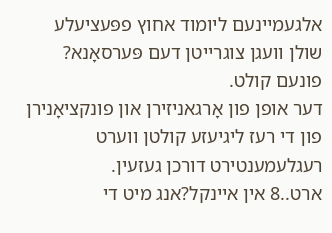אלגעמיינעם ליומוד אחוץ פפּעציעלע שולן וועגן צוגרייטן דעם פּערסאָנא? פונעם קולט.
דער אופן פון אָרגאניזירן און פונקציאָנירן פון די רעז ליגיעזע קולטן ווערט רעגלעמענטירט דורכן געזעין.
ארט..8 אין איינקל?אנג מיט די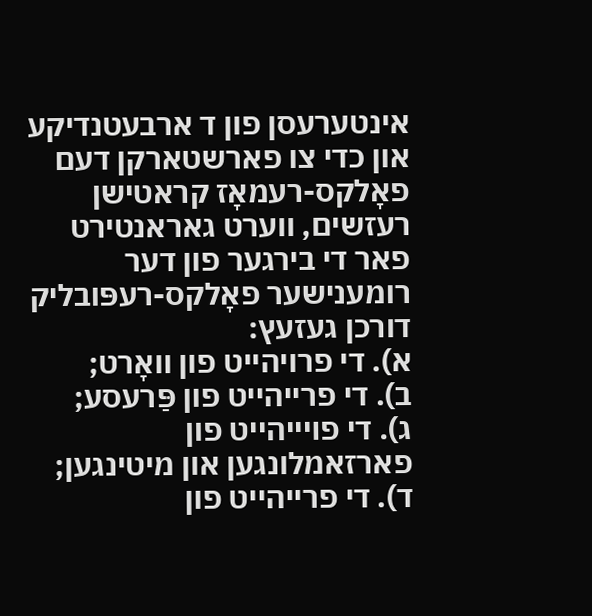אינטערעסן פון ד ארבעטנדיקע און כדי צו פארשטארקן דעם פאָלקס-רעמאָז קראטישן רעזשים, ווערט גאראנטירט פאר די בירגער פון דער רומענישער פאָלקס-רעפּובליק דורכן געזעץ:
א). די פרויהייט פון װאָרט;
ב). די פרייהייט פון פַּרעסע;
ג). די פױייהייט פון פארזאמלונגען און מיטינגען;
ד). די פרייהייט פון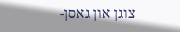צוגן און גאסן-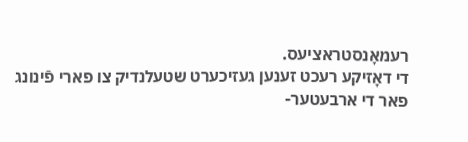רעמאָנסטראציעס.
די דאָזיקע רעכט זענען געזיכערט שטעלנדיק צו פארי פֿינונג פאר די ארבעטער-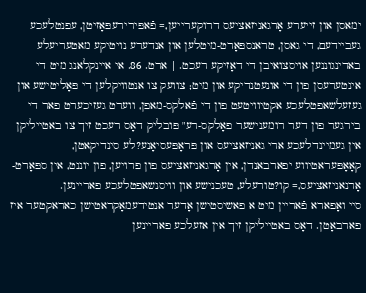ימאסן און זייערע אָרגאניזאציעס דרוקערייען,= פֿאפּירירעפּאָזיטן, עפנטלעכע געביידעם, די גאסן, טראנספּאָרט-מיטלען און אנדערע נויטיקע מאטעריעלע באדינגוננען אויסצואיבן די דאָזיקע רעכט. | ארט. 86. אי איינקלאנג מיט די אינטערעסן פון די אונעטנדיקע און מיט; צוועק צו אנטוויקלען די פּאָליטישע און געזעלשאפטלעכע אקטיוויטעט פון די פֿאלקס-מאפן, ווערט געזיכערט פאר די בירגער פון דער רומענישער פאָלקס-רע" פּובליק דאָס רעכט זיך צו באטייליקן אין געמיינדלעכע ארי גאניזאציעס און פּראָפּעסיאָנע?לע סינדיקאטן, קאָאָפּעראטיווע יפארבאנדן, אין אָרגאניזאציעס פון פרויען, פון יוננט, אין ספּאָרט-אָרנאניזאציעס,= קו?טורעלע, טעכנישע און וויסנשאפטלעכע פאריינען.
סיי ואָפארא פֿאריין מיט א פאשיסטישן אָדער אנטידעמאָקראטישן כאראקטער איז פארבאָטן. דאָס באטייליקן זיך אין אזעלכע פאריינען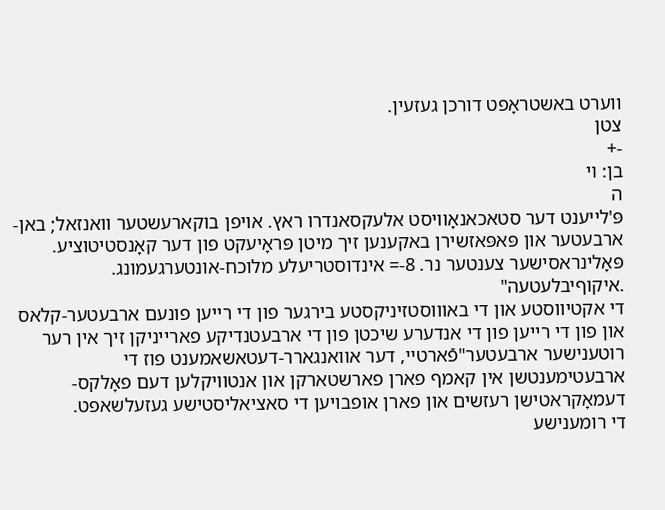ווערט באשטראָפט דורכן געזעין.
צטן
-+
בן: ױ
ה
פּ'לייענט דער סטאכאנאָוויסט אלעקסאנדרו ראץ. אויפן בוקארעשטער וואנזאל; באן-ארבעטער און פּאפּאזשירן באקענען זיך מיטן פּראָיעקט פון דער קאָנסטיטוציע.
פּאָלינראסישער צענטער נר. 8-= אינדוסטריעלע מלוכח-אונטערגעמונג.
.איקוףיבלעטעה"
די אקטיווסטע און די באוווסטזיניקסטע בירגער פון די רייען פונעם ארבעטער-קלאס און פון די רייען פון די אנדערע שיכטן פון די ארבעטנדיקע פארייניקן זיך אין רער רוטענישער ארבעטער"פֿארטיי, דער אוואנגארר-דעטאשאמענט פוז די ארבעטימענטשן אין קאמף פארן פארשטארקן און אנטוויקלען דעם פאָלקס-דעמאָקראטישן רעזשים און פארן אופבויען די סאציאליסטישע געזעלשאפט.
די רומענישע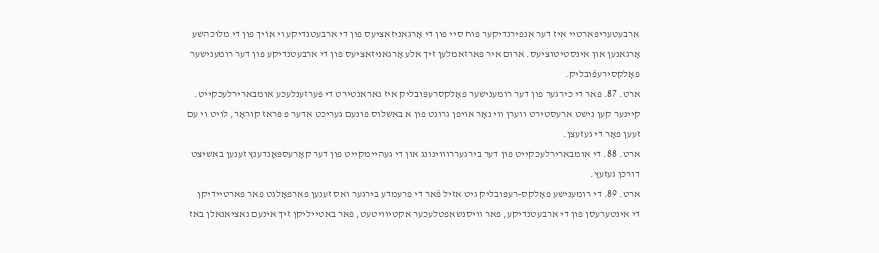ארבעטעריפּארטיי איז דער אנפירנדיקער פוח סיי פון די אָרגאניזאציעס פון די ארבעטנדיקע וי אוֹיך פון די מלוכהשע אָרגאנען און אינסטיטוציעס. ארום איר פארזאמלען זיך אלע אָרגאניזאציעס פון די ארבעטנדיקע פון דער רומענישער פאָלקסירעפֿובליק.
ארט. 87. פאר די כירגער פון דער רומענישער פאָלקסרעפּובליק איז נאראנטירט די פּערזענלעכע אומבארירלעכקייט. קיינער קען נישט ארעסטירט ווערן ווי נאָר אויפן גרונט פון א באשלוס פונעם געריכט אדער פ פּראז קוראָר, לויט וי עם זעען פאָר די געזעצן.
ארט. 88. די אומבארירלעכקייט פון דער בירגעררוווינונג און די געהיימקייט פון דער קאָרעספּאָנדענץ זענען באשיצט דורכן געזעץ.
ארט. 89. די רומענישע פאָלקס-רעפּובליק גיט אזיל פֿאר די פרעמדע בירגער ואס זענען פארפאָלגט פאר פארטיידיקן די אינטערעסן פון די ארבעטנדיקע, פאר וויסנשאפטלעכער אקטיוויטעט, פאר באטייליקן זיך אינעם נאציאנאלן באז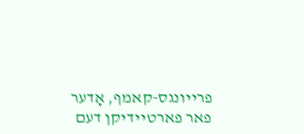פרייונגס-קאמף, אָדער פאר פארטיידיקן דעם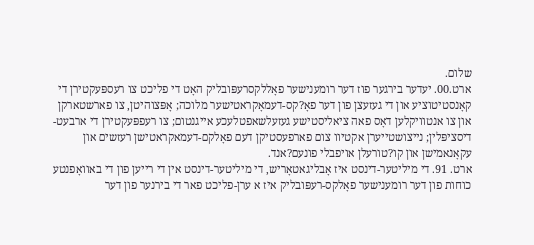שלום.
ארט.00. יעדער בירגער פוז דער רומענישער פאָללקסרעפּובליק האָט די פליכט צו רעספּעקטירן די קאָנסטיטוציע און די געזעצן פון דער פאָ?קס-דעמאָקראטישער מלוכה; אָפּצוהיטן, צו פארשטארקן און צו אנטוויקלען דאָס פאה ציאליסטישע געזעלשאפטלעכע אייגנטום; צו רעפפּעקטירן די ארבעט-דיסציפּלין; נייצושטייערן אקטיוו צום פארפעסטיקן דעם פאָלקם-דעמאקראטישן רעזשים און עקאָנאמישן און קו?טורעלן אויפבלי פונעם?אנד.
ארט. 91. די מיליטער-דינסט איז אָבליגאטאָריש, די מיליטער-דינסט אין די רייען פון די באוואָפנטע כוחות פון דער רומענישער פאָלקס-רעפּובליק איז א ערן-פליכט פאר די בירנער פון דער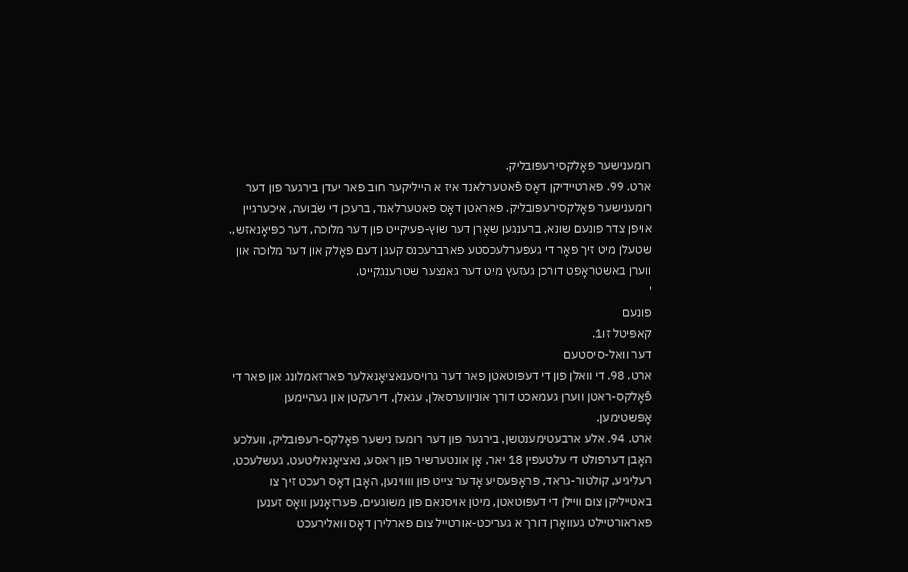רומענישער פאָלקסירעפּובליק.
ארט. 99. פארטיידיקן דאָס פֿאטערלאנד איז א הייליקער חוב פאר יעדן בירגער פון דער רומענישער פאָלקסירעפּובליק. פאראטן דאָס פאטערלאנד, ברעכן די שֹבועה, איכערגיין אויפן צדר פונעם שונא, ברענגען שאָרן דער שוץ-פעיקייט פון דער מלוכה, דער כפּיאָנאזש,. שטעלן מיט זיך פאָר די געפערלעכסטע פארברעכנס קעגן דעם פאָלק און דער מלוכה און ווערן באשטראָפט דורכן געזעץ מיט דער גאנצער שטרענגקייט.
'
פונעם
קאפּיטל זו1.
דער וואל-סיסטעם
ארט. 98. די וואלן פון די דעפּוטאטן פאר דער גרויסענאציאָנאלער פארזאמלונג און פאר די פֿאָלקס-ראטן ווערן געמאכט דורך אוניווערסאלן, עגאלן, דירעקטן און געהיימען אָפּשטימען.
ארט. 94. אלע ארבעטימענטשן, בירגער פון דער רומעז נישער פאָלקס-רעפּובליק, וועלכע האָבן דערפולט די עלטעפין 18 יאר, אָן אונטערשיר פון ראסע, נאציאָנאליטעט, געשלעכט, רעליגיע, קולטור-גראד, פּראָפּעסיע אָדער צייט פון װווינען, האָבן דאָס רעכט זיך צו באטייליקן צום וויילן די דעפּוטאטן, מיטן אויסנאם פון משוגעים, פּערזאָנען װאָס זענען פאראורטיילט געװאָרן דורך א געריכט-אורטייל צום פארלירן דאָס וואלירעכט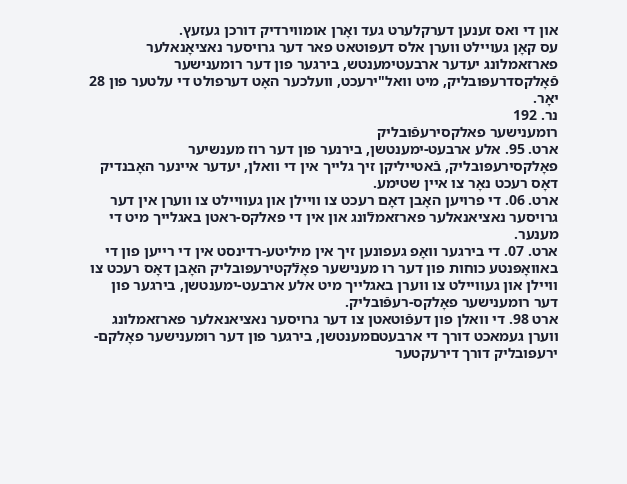און די ואס זענען דערקלערט געד ואָרן אומווירדיק דורכן געזעץ.
עס קאָן געויילט ווערן אלס דעפּוטאט פאר דער גרויסער נאציאָנאלער פארזאמלונג יעדער ארבעטימענטש, בירגער פון דער רומענישער פֿאָלקסדרעפּובליק, מיט וואל"ירעכט, וועלכער האָט דערפולט די עלטער פון 28 יאָר.
נר. 192
רומענישער פאלקסירעפֿובליק
ארט. 95. אלע ארבעט-ימענטשן, בירנער פון דער רוז מענשיער פאָלקסירעפּובליק, בֿאטייליקן זיך גלייך אין די וואלן, יעדער איינער האָבנדיק דאָס רעכט נאָר צו איין שטימע.
ארט. 06. די פרויען האָבן דאָם רעכט צו וויילן און געוויילט צו ווערן אין דער גרויסער נאציאנאלער פארזאמלֿונג און אין די פאלקס-ראטן באגלייך מיט די מענער.
ארט. 07. די בירגער וואָפ געפונען זיך אין מיליטע-רדינסט אין די רייען פון די באוואָפּנטע כוחות פון דער רו מענישער פאָלֿקטירעפּובליק האָבן דאָס רעכט צו וויילן און געוױילט צו ווערן באגלייך מיט אלע ארבעט-ימענטשן, בירגער פון דער רומענישער פאָלקס-רעפּֿובליק.
ארט 98. די וואלן פון דעפּֿוטאטן צו דער גרויסער נאציאנאלער פארזאמלונג ווערן געמאכט דורך די ארבעטםמענטשן, בירגער פון דער רומענישער פאָלקם-ירעפּובליק דורך דירעקטער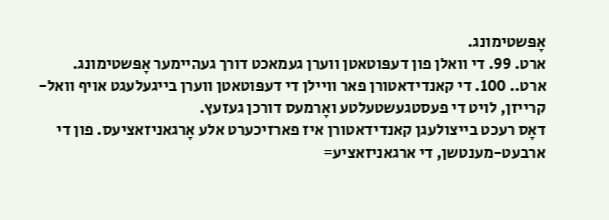אָפּשטימונג.
ארט. 99. די וואלן פון דעפּוטאטן ווערן געמאכט דורך געהיימער אָפּשטימונג.
ארט.. 100. די קאנדידאטורן פאר וויילן די דעפּוטאטן ווערן בייגעלעגט אויף וואל-קרייזן, לויט די פעסטגעשטעלטע ואָרמעס דורכן געזעץ.
דאָס רעכט בייצולעגן קאנדידאטורן איז פארזיכערט אלע אָרגאניזאציעס. פון די ארבעט-מענטשן, די ארגאניזאציע=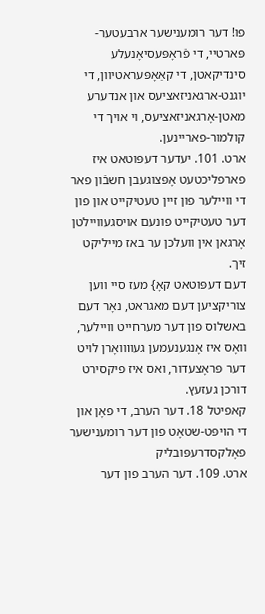פו! דער רומענישער ארבעטער-פּארטיי, די פֿראָפּעסיאָנעלע סינדיקאטן, די קאַאָפּעראטיוון, די יוגנט-ארגאניזאציעס און אנדערע מאטן-אָרגאניזאציעס, וי אויך די קולמור-פאריינען.
ארט. 101. יעדער דעפּוטאט איז פארפליכטעט אָפּצוגעבן חשבֿון פאר די וויילער פון זיין טעטיקייט און פון דער טעטיקייט פונעם אויסגעוויילטן אָרגאן אין וועלכן ער באז מייליקט זיך.
דעם דעפּוטאט קאָ} מעז סיי ווען צוריקציען דעם מאגראט, נאָר דעם באשלוס פון דער מערחייט וויילער, וואָס איז אָנגענעמען געוװואָרן לויט דער פּראָצעדור, ואס איז פיקסירט דורכן געזעץ.
קאפיטל 18. דער הערב, די פאָן און די הױפּט-שטאָט פון דער רומענישער פאָלקסדרעפּובליק
ארט. 109. דער הערב פון דער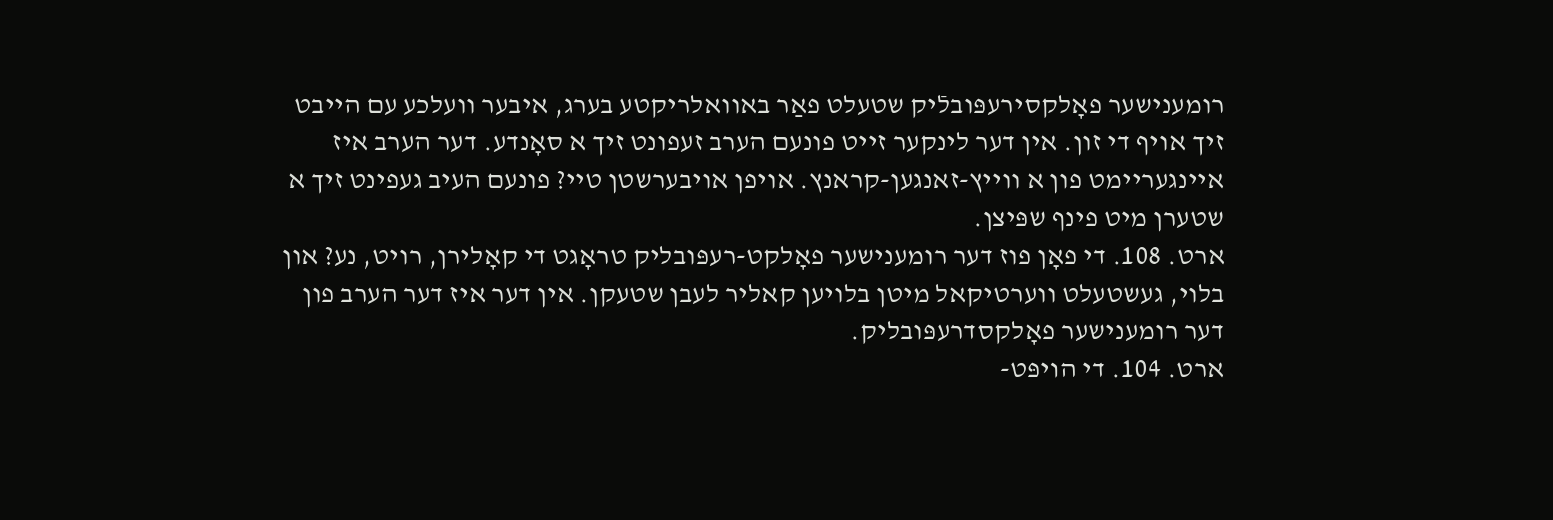רומענישער פאָלקסירעפּובלֿיק שטעלט פאַר באוואלריקטע בערג, איבער וועלכע עם הייבט זיך אויף די זון. אין דער לינקער זייט פונעם הערב זעפונט זיך א סאָנדע. דער הערב איז איינגעריימט פון א ווייץ-זאנגען-קראנץ. אויפן אויבערשטן טיי? פונעם העיב געפינט זיך א שטערן מיט פינף שפּיצן.
ארט. 108. די פאָן פוז דער רומענישער פאָלקט-רעפּובליק טראָגט די קאָלירן, רויט, נע? און בלוי, געשטעלט ווערטיקאל מיטן בלויען קאליר לעבן שטעקן. אין דער איז דער הערב פון דער רומענישער פאָלקסדרעפּובליק.
ארט. 104. די הױפּט-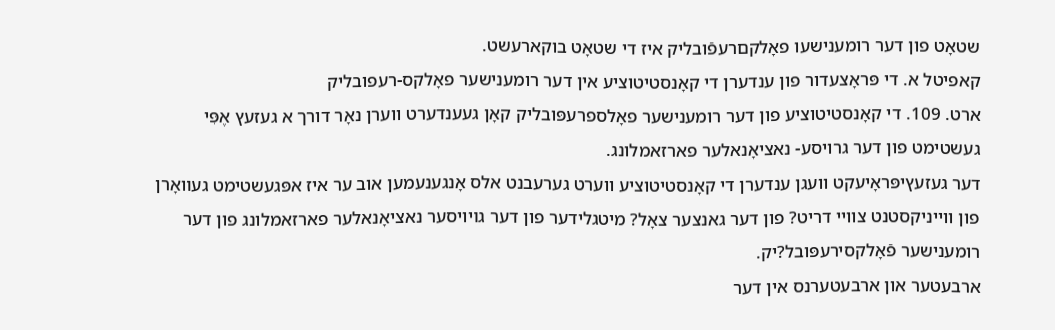שטאָט פון דער רומענישעו פאָלקםרעפֿובליק איז די שטאָט בוקארעשט.
קאפיטל א. די פּראָצעדור פון ענדערן די קאָנסטיטוציע אין דער רומענישער פאָלקס-רעפובליק
ארט. 109. די קאָנסטיטוציע פון דער רומענישער פאָלספרעפּובליק קאָן געענדערט ווערן נאָר דורך א געזעץ אֶפִּי געשטימט פון דער גרויסע- נאציאָנאלער פארזאמלונג.
דער געזעץיפּראָיעקט וועגן ענדערן די קאָנסטיטוציע ווערט גערעבנט אלס אָנגענעמען אוב ער איז אפּגעשטימט געװאָרן פון ווייניקסטנט צוויי דריט? פון דער גאנצער צאָל? מיטגלידער פון דער גױויסער נאציאָנאלער פארזאמלונג פון דער רומענישער פֿאָלקסירעפּובל?יק.
ארבעטער און ארבעטערנס אין דער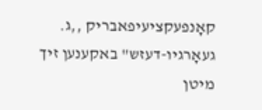קאָנפעקציעיפאבריק ,,ג. געאָרגיו-דעזש" באקענען זיך מיטן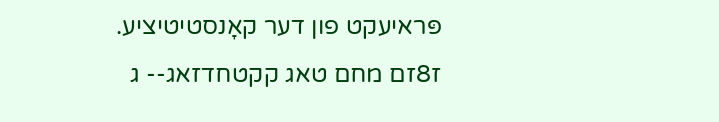פּראיעקט פון דער קאָנסטיטיציע.
ז8זם מחם טאג קקטחדזאג-- ג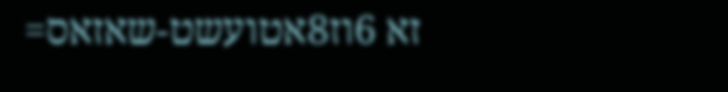זא 6וז8אטועשט-שאזאס=